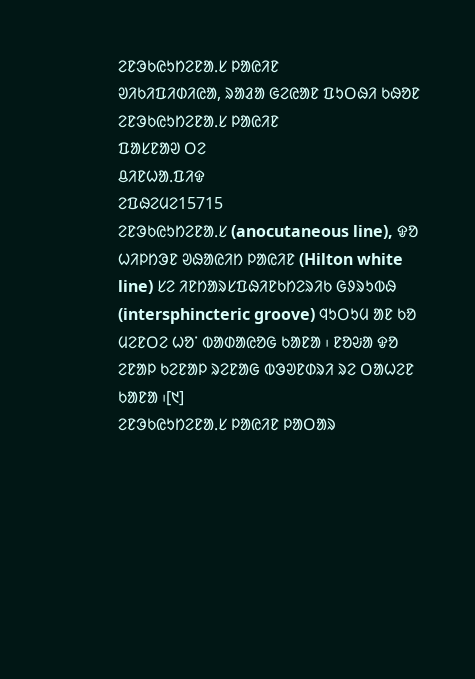ᱮᱱᱳᱠᱭᱩᱴᱮᱱᱟᱹᱥ ᱞᱟᱭᱤᱱ
ᱣᱤᱠᱤᱯᱤᱰᱤᱭᱟ, ᱨᱟᱲᱟ ᱜᱮᱭᱟᱱ ᱯᱩᱛᱷᱤ ᱠᱷᱚᱱ
ᱮᱱᱳᱠᱭᱩᱴᱮᱱᱟᱹᱥ ᱞᱟᱭᱤᱱ
ᱯᱟᱥᱱᱟᱣ ᱛᱮ
ᱪᱤᱱᱦᱟᱹᱯᱤᱫ
ᱮᱯᱷᱮᱢᱮ15715
ᱮᱱᱳᱠᱭᱩᱴᱮᱱᱟᱹᱥ (anocutaneous line), ᱫᱚ ᱦᱤᱞᱴᱳᱱ ᱣᱷᱟᱭᱤᱴ ᱞᱟᱭᱤᱱ (Hilton white line) ᱥᱮ ᱤᱱᱴᱟᱨᱥᱯᱷᱤᱱᱠᱴᱮᱨᱤᱠ ᱜᱽᱨᱩᱵᱷ (intersphincteric groove) ᱧᱩᱛᱩᱢ ᱟᱱ ᱠᱚ ᱢᱮᱱᱛᱮ ᱦᱚᱸ ᱵᱟᱰᱟᱭᱚᱜ ᱠᱟᱱᱟ ᱾ ᱱᱚᱶᱟ ᱫᱚ ᱮᱱᱟᱞ ᱠᱮᱱᱟᱞ ᱨᱮᱱᱟᱜ ᱵᱳᱣᱱᱰᱨᱤ ᱨᱮ ᱛᱟᱦᱮᱱ ᱠᱟᱱᱟ ᱾[᱑]
ᱮᱱᱳᱠᱭᱩᱴᱮᱱᱟᱹᱥ ᱞᱟᱭᱤᱱ ᱞᱟᱛᱟᱨ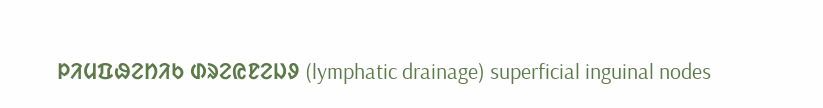ᱞᱤᱢᱯᱷᱮᱴᱤᱠ ᱰᱨᱮᱭᱱᱮᱡᱽ (lymphatic drainage) superficial inguinal nodes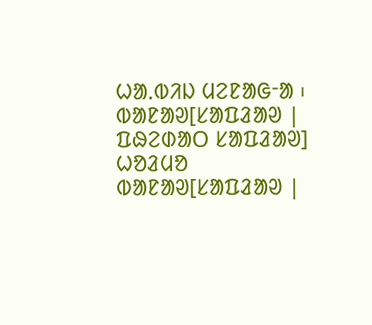ᱦᱟᱹᱵᱤᱡ ᱢᱮᱱᱟᱜᱼᱟ ᱾
ᱵᱟᱱᱟᱣ[ᱥᱟᱯᱲᱟᱣ | ᱯᱷᱮᱰᱟᱛ ᱥᱟᱯᱲᱟᱣ]
ᱦᱚᱲᱢᱚ ᱵᱟᱱᱟᱣ[ᱥᱟᱯᱲᱟᱣ |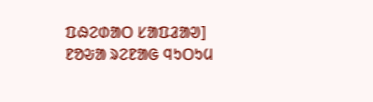ᱯᱷᱮᱰᱟᱛ ᱥᱟᱯᱲᱟᱣ]
ᱱᱚᱶᱟ ᱨᱮᱱᱟᱜ ᱧᱩᱛᱩᱢ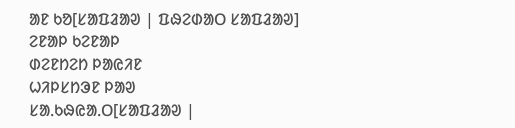ᱟᱱ ᱠᱚ[ᱥᱟᱯᱲᱟᱣ | ᱯᱷᱮᱰᱟᱛ ᱥᱟᱯᱲᱟᱣ]
ᱮᱱᱟᱞ ᱠᱮᱱᱟᱞ
ᱰᱮᱱᱴᱮᱴ ᱞᱟᱭᱤᱱ
ᱦᱤᱞᱥᱴᱳᱱ ᱞᱟᱣ
ᱥᱟᱹᱠᱷᱭᱟᱹᱛ[ᱥᱟᱯᱲᱟᱣ |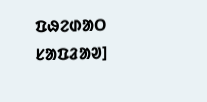ᱯᱷᱮᱰᱟᱛ ᱥᱟᱯᱲᱟᱣ]